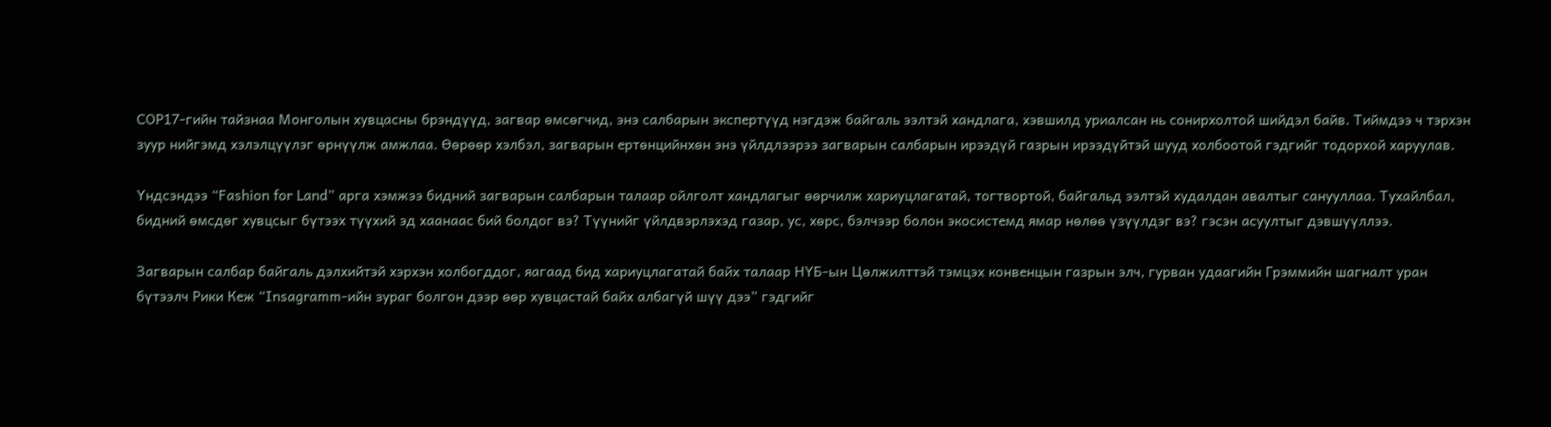COP17-гийн тайзнаа Монголын хувцасны брэндүүд, загвар өмсөгчид, энэ салбарын экспертүүд нэгдэж байгаль ээлтэй хандлага, хэвшилд уриалсан нь сонирхолтой шийдэл байв. Тиймдээ ч тэрхэн зуур нийгэмд хэлэлцүүлэг өрнүүлж амжлаа. Өөрөөр хэлбэл, загварын ертөнцийнхөн энэ үйлдлээрээ загварын салбарын ирээдүй газрын ирээдүйтэй шууд холбоотой гэдгийг тодорхой харуулав.

Үндсэндээ “Fashion for Land” арга хэмжээ бидний загварын салбарын талаар ойлголт хандлагыг өөрчилж хариуцлагатай, тогтвортой, байгальд ээлтэй худалдан авалтыг санууллаа. Тухайлбал, бидний өмсдөг хувцсыг бүтээх түүхий эд хаанаас бий болдог вэ? Түүнийг үйлдвэрлэхэд газар, ус, хөрс, бэлчээр болон экосистемд ямар нөлөө үзүүлдэг вэ? гэсэн асуултыг дэвшүүллээ.

Загварын салбар байгаль дэлхийтэй хэрхэн холбогддог, яагаад бид хариуцлагатай байх талаар НҮБ-ын Цөлжилттэй тэмцэх конвенцын газрын элч, гурван удаагийн Грэммийн шагналт уран бүтээлч Рики Кеж “Insagramm-ийн зураг болгон дээр өөр хувцастай байх албагүй шүү дээ” гэдгийг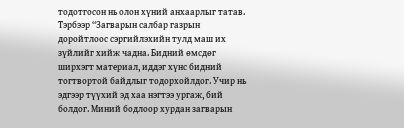тодотгосон нь олон хүний анхаарлыг татав. Тэрбээр “Загварын салбар газрын доройтлоос сэргийлэхийн тулд маш их зүйлийг хийж чадна. Бидний өмсдөг ширхэгт материал, иддэг хүнс бидний тогтвортой байдлыг тодорхойлдог. Учир нь эдгээр түүхий эд хаа нэгтээ ургаж, бий болдог. Миний бодлоор хурдан загварын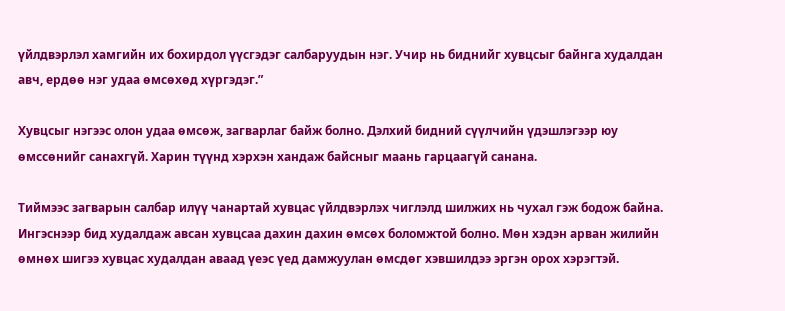үйлдвэрлэл хамгийн их бохирдол үүсгэдэг салбаруудын нэг. Учир нь биднийг хувцсыг байнга худалдан авч, ердөө нэг удаа өмсөхөд хүргэдэг.”

Хувцсыг нэгээс олон удаа өмсөж, загварлаг байж болно. Дэлхий бидний сүүлчийн үдэшлэгээр юу өмссөнийг санахгүй. Харин түүнд хэрхэн хандаж байсныг маань гарцаагүй санана.

Тиймээс загварын салбар илүү чанартай хувцас үйлдвэрлэх чиглэлд шилжих нь чухал гэж бодож байна. Ингэснээр бид худалдаж авсан хувцсаа дахин дахин өмсөх боломжтой болно. Мөн хэдэн арван жилийн өмнөх шигээ хувцас худалдан аваад үеэс үед дамжуулан өмсдөг хэвшилдээ эргэн орох хэрэгтэй.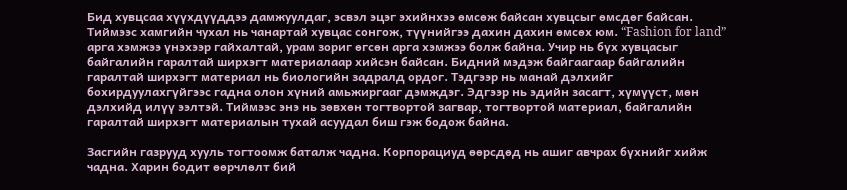Бид хувцсаа хүүхдүүддээ дамжуулдаг, эсвэл эцэг эхийнхээ өмсөж байсан хувцсыг өмсдөг байсан. Тиймээс хамгийн чухал нь чанартай хувцас сонгож, түүнийгээ дахин дахин өмсөх юм. “Fashion for land” арга хэмжээ үнэхээр гайхалтай, урам зориг өгсөн арга хэмжээ болж байна. Учир нь бүх хувцасыг байгалийн гаралтай ширхэгт материалаар хийсэн байсан. Бидний мэдэж байгаагаар байгалийн гаралтай ширхэгт материал нь биологийн задралд ордог. Тэдгээр нь манай дэлхийг бохирдуулахгүйгээс гадна олон хүний амьжиргааг дэмждэг. Эдгээр нь эдийн засагт, хүмүүст, мөн дэлхийд илүү ээлтэй. Тиймээс энэ нь зөвхөн тогтвортой загвар, тогтвортой материал, байгалийн гаралтай ширхэгт материалын тухай асуудал биш гэж бодож байна.

Засгийн газрууд хууль тогтоомж баталж чадна. Корпорациуд өөрсдөд нь ашиг авчрах бүхнийг хийж чадна. Харин бодит өөрчлөлт бий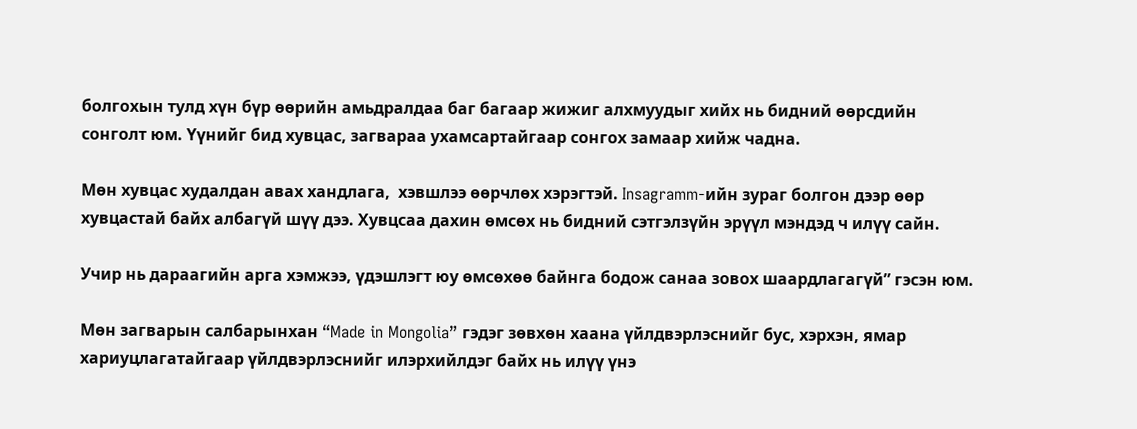болгохын тулд хүн бүр өөрийн амьдралдаа баг багаар жижиг алхмуудыг хийх нь бидний өөрсдийн сонголт юм. Үүнийг бид хувцас, загвараа ухамсартайгаар сонгох замаар хийж чадна.

Мөн хувцас худалдан авах хандлага,  хэвшлээ өөрчлөх хэрэгтэй. Insagramm-ийн зураг болгон дээр өөр хувцастай байх албагүй шүү дээ. Хувцсаа дахин өмсөх нь бидний сэтгэлзүйн эрүүл мэндэд ч илүү сайн.

Учир нь дараагийн арга хэмжээ, үдэшлэгт юу өмсөхөө байнга бодож санаа зовох шаардлагагүй” гэсэн юм.

Мөн загварын салбарынхан “Made in Mongolia” гэдэг зөвхөн хаана үйлдвэрлэснийг бус, хэрхэн, ямар хариуцлагатайгаар үйлдвэрлэснийг илэрхийлдэг байх нь илүү үнэ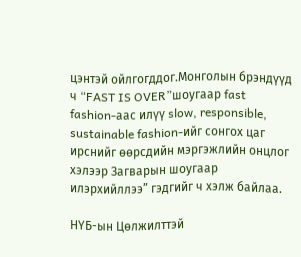цэнтэй ойлгогддог.Монголын брэндүүд ч “FAST IS OVER”шоугаар fast fashion-аас илүү slow, responsible, sustainable fashion-ийг сонгох цаг ирснийг өөрсдийн мэргэжлийн онцлог хэлээр Загварын шоугаар илэрхийллээ” гэдгийг ч хэлж байлаа.

НҮБ-ын Цөлжилттэй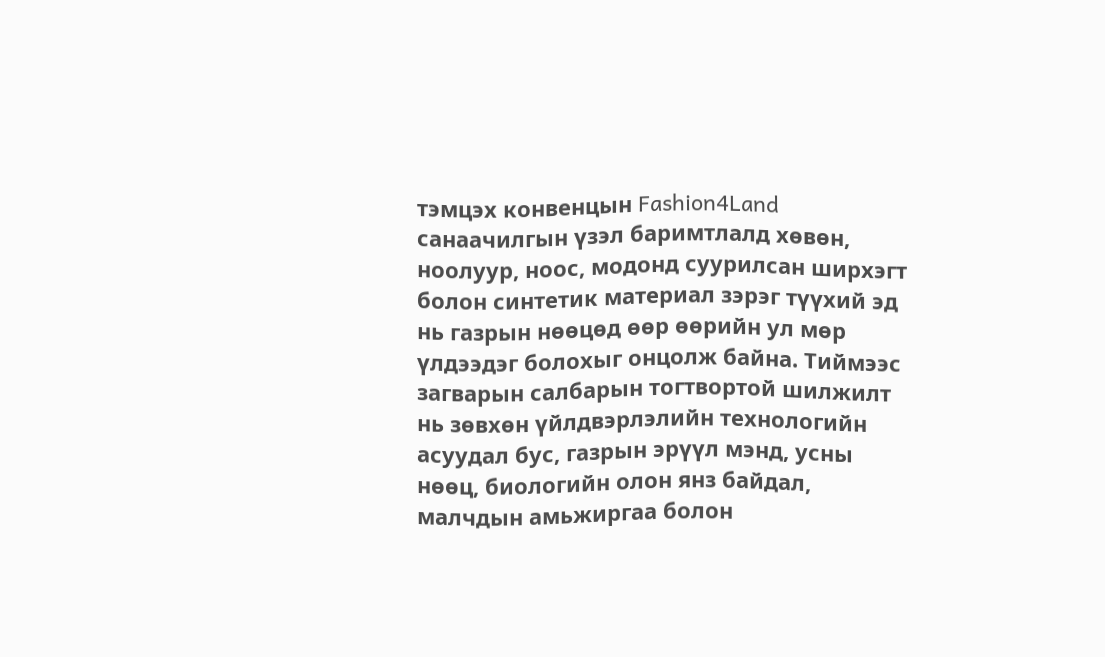тэмцэх конвенцын Fashion4Land санаачилгын үзэл баримтлалд хөвөн, ноолуур, ноос, модонд суурилсан ширхэгт болон синтетик материал зэрэг түүхий эд нь газрын нөөцөд өөр өөрийн ул мөр үлдээдэг болохыг онцолж байна. Тиймээс загварын салбарын тогтвортой шилжилт нь зөвхөн үйлдвэрлэлийн технологийн асуудал бус, газрын эрүүл мэнд, усны нөөц, биологийн олон янз байдал, малчдын амьжиргаа болон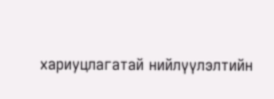хариуцлагатай нийлүүлэлтийн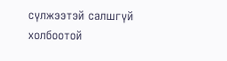сүлжээтэй салшгүй холбоотой